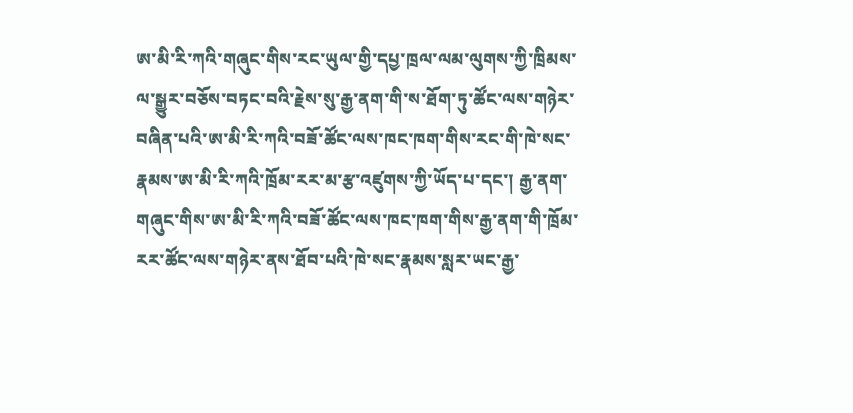ཨ་མི་རི་ཀའི་གཞུང་གིས་རང་ཡུལ་གྱི་དཔྱ་ཁྲལ་ལམ་ལུགས་ཀྱི་ཁྲིམས་ལ་སྒྱུར་བཅོས་བཏང་བའི་རྗེས་སུ་རྒྱ་ནག་གི་ས་ཐོག་ཏུ་ཚོང་ལས་གཉེར་བཞིན་པའི་ཨ་མི་རི་ཀའི་བཟོ་ཚོང་ལས་ཁང་ཁག་གིས་རང་གི་ཁེ་སང་རྣམས་ཨ་མི་རི་ཀའི་ཁྲོམ་རར་མ་རྩ་འཛུགས་ཀྱི་ཡོད་པ་དང་། རྒྱ་ནག་གཞུང་གིས་ཨ་མི་རི་ཀའི་བཟོ་ཚོང་ལས་ཁང་ཁག་གིས་རྒྱ་ནག་གི་ཁྲོམ་རར་ཚོང་ལས་གཉེར་ནས་ཐོབ་པའི་ཁེ་སང་རྣམས་སླར་ཡང་རྒྱ་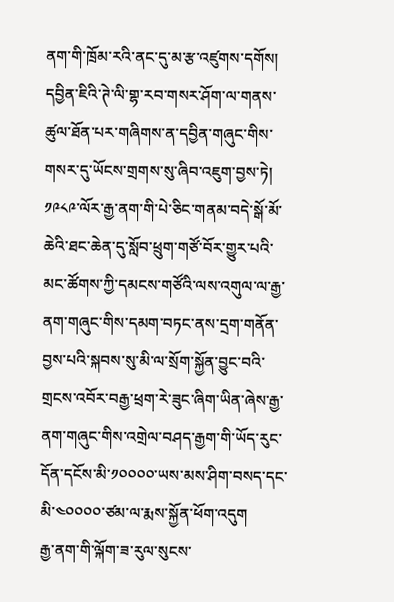ནག་གི་ཁྲོམ་རའི་ནང་དུ་མ་རྩ་འཛུགས་དགོས།
དབྱིན་ཇིའི་ཊེ་ལི་གྷ་རབ་གསར་ཤོག་ལ་གནས་ཚུལ་ཐོན་པར་གཞིགས་ན་དབྱིན་གཞུང་གིས་གསར་དུ་ཡོངས་གྲགས་སུ་ཞིབ་འཇུག་བྱས་ཏེ། ༡༩༨༩་ལོར་རྒྱ་ནག་གི་པེ་ཅིང་གནམ་བདེ་སྒོ་མོ་ཆེའི་ཐང་ཆེན་དུ་སློབ་ཕྲུག་གཙོ་བོར་གྱུར་པའི་མང་ཚོགས་ཀྱི་དམངས་གཙོའི་ལས་འགུལ་ལ་རྒྱ་ནག་གཞུང་གིས་དམག་བཏང་ནས་དྲག་གནོན་བྱས་པའི་སྐབས་སུ་མི་ལ་སྲོག་སྐྱོན་བྱུང་བའི་གྲངས་འབོར་བརྒྱ་ཕྲག་རེ་ཟུང་ཞིག་ཡིན་ཞེས་རྒྱ་ནག་གཞུང་གིས་འགྲེལ་བཤད་རྒྱག་གི་ཡོད་རུང་དོན་དངོས་མི་༡༠༠༠༠་ཡས་མས་ཤིག་བསད་དང་མི་༤༠༠༠༠་ཙམ་ལ་རྨས་སྐྱོན་ཕོག་འདུག
རྒྱ་ནག་གི་ལྐོག་ཟ་རུལ་སུངས་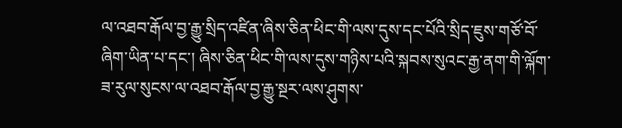ལ་འཐབ་རྒོལ་བྱ་རྒྱུ་སྲིད་འཛིན་ཞིས་ཅིན་ཕིང་གི་ལས་དུས་དང་པོའི་སྲིད་ཇུས་གཙོ་བོ་ཞིག་ཡིན་པ་དང་། ཞིས་ཅིན་ཕིང་གི་ལས་དུས་གཉིས་པའི་སྐབས་སུའང་རྒྱ་ནག་གི་ལྐོག་ཟ་རུལ་སུངས་ལ་འཐབ་རྒོལ་བྱ་རྒྱུ་སྔར་ལས་ཤུགས་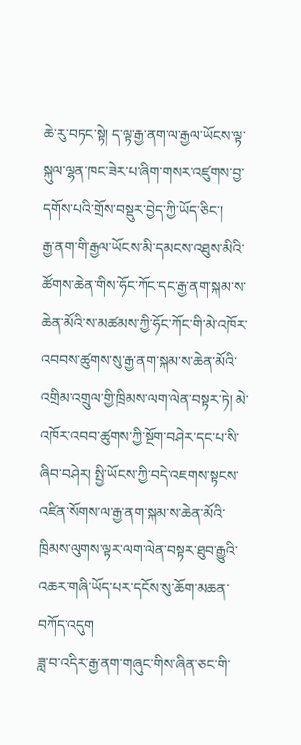ཆེ་རུ་བཏང་སྟེ། ད་ལྟ་རྒྱ་ནག་ལ་རྒྱལ་ཡོངས་ལྟ་སྐུལ་ལྷན་ཁང་ཟེར་པ་ཞིག་གསར་འཛུགས་བྱ་དགོས་པའི་གྲོས་བསྡུར་བྱེད་ཀྱི་ཡོད་ཅིང་།
རྒྱ་ནག་གི་རྒྱལ་ཡོངས་མི་དམངས་འཐུས་མིའི་ཚོགས་ཆེན་གིས་ཧོང་ཀོང་དང་རྒྱ་ནག་སྐམ་ས་ཆེན་མོའི་ས་མཚམས་ཀྱི་ཧོང་ཀོང་གི་མེ་འཁོར་འབབས་ཚུགས་སུ་རྒྱ་ནག་སྐམ་ས་ཆེན་མོའི་འགྲིམ་འགྲུལ་གྱི་ཁྲིམས་ལག་ལེན་བསྟར་ཏེ། མེ་འཁོར་འབབ་ཚུགས་ཀྱི་སྔོག་བཤེར་དང་པ་སི་ཞིབ་བཤེར། སྤྱི་ཡོངས་ཀྱི་བདེ་འཇགས་སྟངས་འཛིན་སོགས་ལ་རྒྱ་ནག་སྐམ་ས་ཆེན་མོའི་ཁྲིམས་ལུགས་ལྟར་ལག་ལེན་བསྟར་ཐུབ་རྒྱུའི་འཆར་གཞི་ཡོད་པར་དངོས་སུ་ཆོག་མཆན་བཀོད་འདུག
ཟླ་བ་འདིར་རྒྱ་ནག་གཞུང་གིས་ཞིན་ཅང་གི་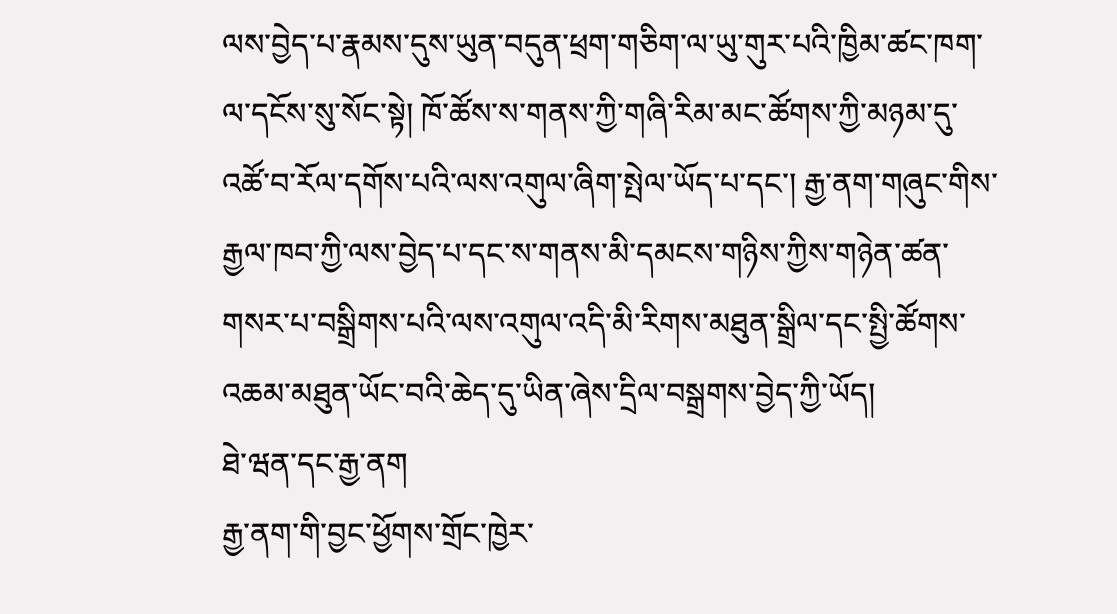ལས་བྱེད་པ་རྣམས་དུས་ཡུན་བདུན་ཕྲག་གཅིག་ལ་ཡུ་གུར་པའི་ཁྱིམ་ཚང་ཁག་ལ་དངོས་སུ་སོང་སྟེ། ཁོ་ཚོས་ས་གནས་ཀྱི་གཞི་རིམ་མང་ཚོགས་ཀྱི་མཉམ་དུ་འཚོ་བ་རོལ་དགོས་པའི་ལས་འགུལ་ཞིག་སྤེལ་ཡོད་པ་དང་། རྒྱ་ནག་གཞུང་གིས་རྒྱལ་ཁབ་ཀྱི་ལས་བྱེད་པ་དང་ས་གནས་མི་དམངས་གཉིས་ཀྱིས་གཉེན་ཚན་གསར་པ་བསྒྲིགས་པའི་ལས་འགུལ་འདི་མི་རིགས་མཐུན་སྒྲིལ་དང་སྤྱི་ཚོགས་འཆམ་མཐུན་ཡོང་བའི་ཆེད་དུ་ཡིན་ཞེས་དྲིལ་བསྒྲགས་བྱེད་ཀྱི་ཡོད།
ཐེ་ཝན་དང་རྒྱ་ནག
རྒྱ་ནག་གི་བྱང་ཕྱོགས་གྲོང་ཁྱེར་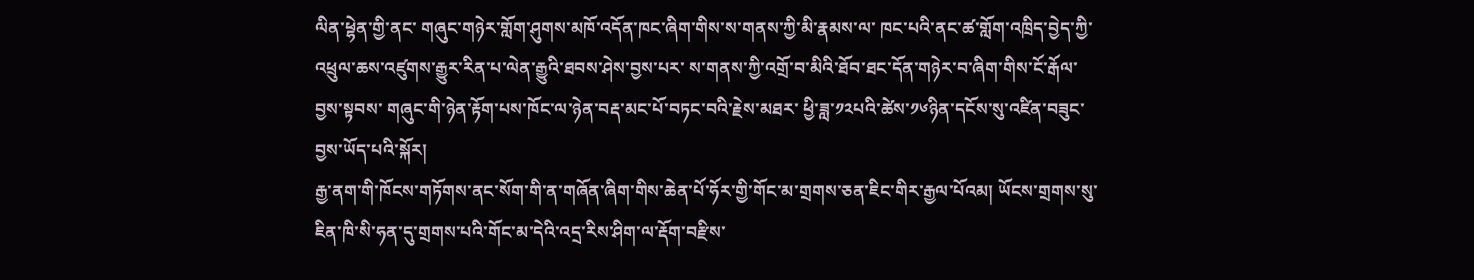ལིན་ཕྷེན་གྱི་ནང་ གཞུང་གཉེར་གློག་ཤུགས་མཁོ་འདོན་ཁང་ཞིག་གིས་ས་གནས་ཀྱི་མི་རྣམས་ལ་ ཁང་པའི་ནང་ཚ་གློག་འཁྲིད་བྱེད་ཀྱི་འཕྲུལ་ཆས་འཛུགས་རྒྱུར་རིན་པ་ལེན་རྒྱུའི་ཐབས་ཤེས་བྱས་པར་ ས་གནས་ཀྱི་འགྲོ་བ་མིའི་ཐོབ་ཐང་དོན་གཉེར་བ་ཞིག་གིས་ངོ་རྒོལ་བྱས་སྟབས་ གཞུང་གི་ཉེན་རྟོག་པས་ཁོང་ལ་ཉེན་བརྡ་མང་པོ་བཏང་བའི་རྗེས་མཐར་ ཕྱི་ཟླ་༡༢པའི་ཚེས་༡༦ཉིན་དངོས་སུ་འཛིན་བཟུང་བྱས་ཡོད་པའི་སྐོར།
རྒྱ་ནག་གི་ཁོངས་གཏོགས་ནང་སོག་གི་ན་གཞོན་ཞིག་གིས་ཆེན་པོ་ཧོར་གྱི་གོང་མ་གྲགས་ཅན་ཇིང་གིར་རྒྱལ་པོའམ། ཡོངས་གྲགས་སུ་ཇིན་ཁི་སི་ཧན་དུ་གྲགས་པའི་གོང་མ་དེའི་འདྲ་རིས་ཤིག་ལ་རྡོག་བརྫིས་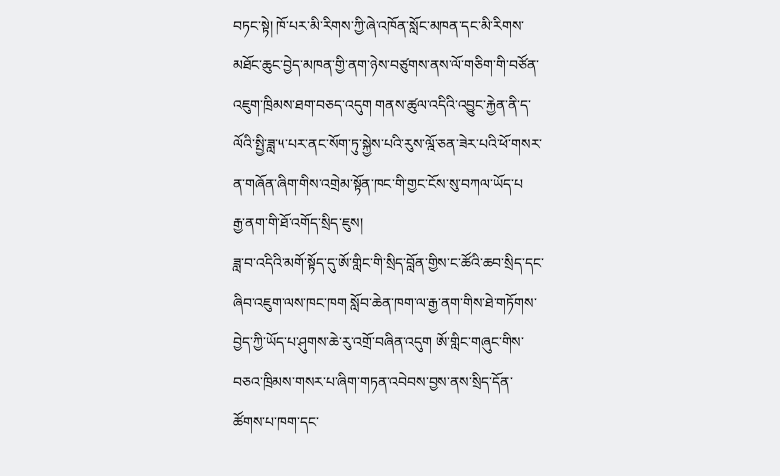བཏང་སྟེ། ཁོ་པར་མི་རིགས་ཀྱི་ཞེ་འཁོན་སློང་མཁན་དང་མི་རིགས་མཐོང་ཆུང་བྱེད་མཁན་གྱི་ནག་ཉེས་བཙུགས་ནས་ལོ་གཅིག་གི་བཙོན་འཇུག་ཁྲིམས་ཐག་བཅད་འདུག གནས་ཚུལ་འདིའི་འབྱུང་རྐྱེན་ནི་ད་ལོའི་སྤྱི་ཟླ་༥་པར་ནང་སོག་ཏུ་སྐྱེས་པའི་རུས་ལྰོ་ཅན་ཟེར་པའི་ཕོ་གསར་ན་གཞོན་ཞིག་གིས་འགྲེམ་སྟོན་ཁང་གི་གྱང་ངོས་སུ་བཀལ་ཡོད་པ
རྒྱ་ནག་གི་ཐོ་འགོད་སྲིད་ཇུས།
ཟླ་བ་འདིའི་མགོ་སྟོད་དུ་ཨོ་གླིང་གི་སྲིད་བློན་གྱིས་ང་ཚོའི་ཆབ་སྲིད་དང་ཞིབ་འཇུག་ལས་ཁང་ཁག སློབ་ཆེན་ཁག་ལ་རྒྱ་ནག་གིས་ཐེ་གཏོགས་བྱེད་ཀྱི་ཡོད་པ་ཤུགས་ཆེ་རུ་འགྲོ་བཞིན་འདུག ཨོ་གླིང་གཞུང་གིས་བཅའ་ཁྲིམས་གསར་པ་ཞིག་གཏན་འབེབས་བྱས་ནས་སྲིད་དོན་ཚོགས་པ་ཁག་དང་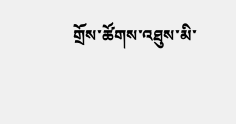གྲོས་ཚོགས་འཐུས་མི་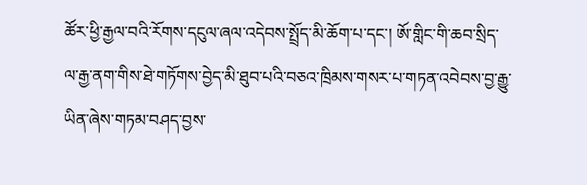ཚོར་ཕྱི་རྒྱལ་བའི་རོགས་དངུལ་ཞལ་འདེབས་སྤྲོད་མི་ཆོག་པ་དང་། ཨོ་གླིང་གི་ཆབ་སྲིད་ལ་རྒྱ་ནག་གིས་ཐེ་གཏོགས་བྱེད་མི་ཐུབ་པའི་བཅའ་ཁྲིམས་གསར་པ་གཏན་འབེབས་བྱ་རྒྱུ་ཡིན་ཞེས་གཏམ་བཤད་བྱས་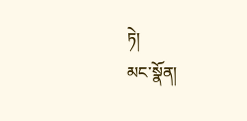ཏེ།
མང་སྣོན།